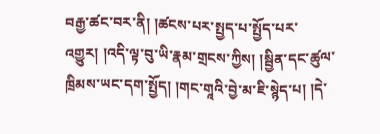བརྒྱ་ཚང་བར་ནི། །ཚངས་པར་སྤྱད་པ་སྤྱོད་པར་འགྱུར། །འདི་ལྟ་བུ་ཡི་རྣམ་གྲངས་ཀྱིས། །སྦྱིན་དང་ཚུལ་ཁྲིམས་ཡང་དག་སྤྱོད། །གང་གཱའི་བྱེ་མ་ཇི་སྙེད་པ། །དེ་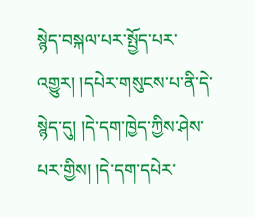སྙེད་བསྐལ་པར་སྤྱོད་པར་འགྱུར། །དཔེར་གསུངས་པ་ནི་དེ་སྙེད་དུ། །དེ་དག་ཁྱེད་ཀྱིས་ཤེས་པར་གྱིས། །དེ་དག་དཔེར་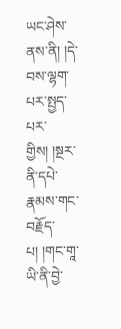ཡང་ཤེས་ནས་ནི། །དེ་བས་ལྷག་པར་སྤྱད་པར་གྱིས། །སྔར་ནི་དཔེ་རྣམས་གང་བརྗོད་པ། །གང་གཱ་ཡི་ནི་བྱེ་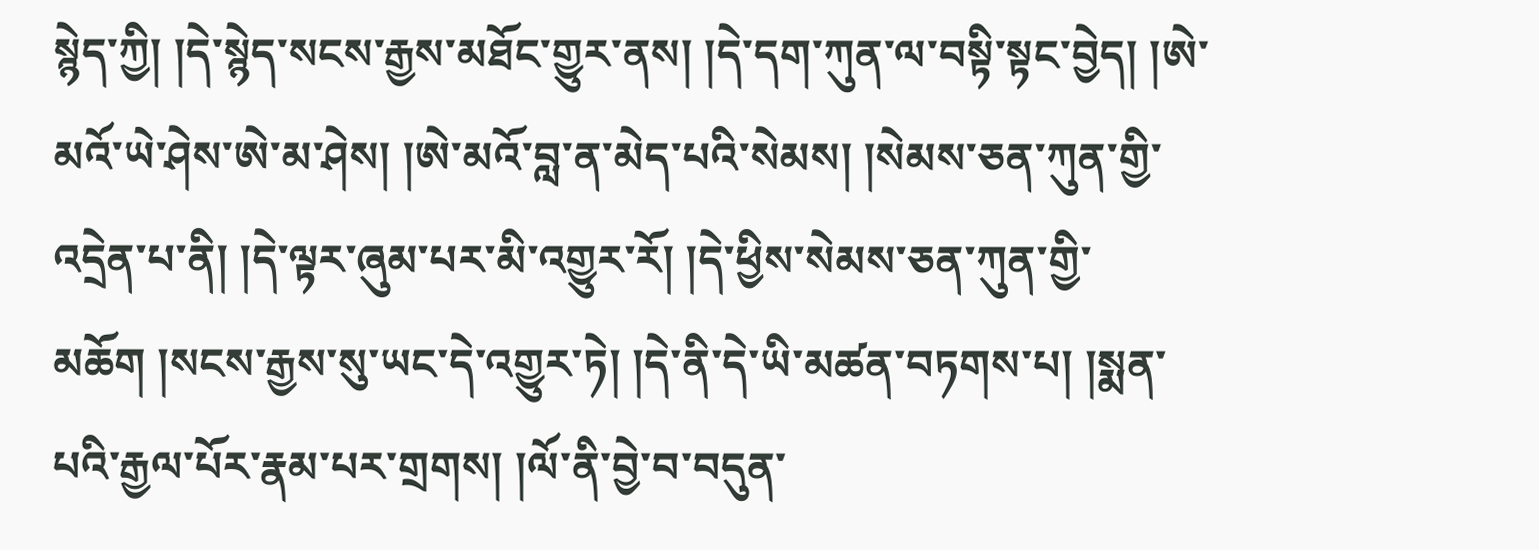སྙེད་ཀྱི། །དེ་སྙེད་སངས་རྒྱས་མཐོང་གྱུར་ནས། །དེ་དག་ཀུན་ལ་བསྟི་སྟང་བྱེད། །ཨེ་མའོ་ཡེ་ཤེས་ཨེ་མ་ཤེས། །ཨེ་མའོ་བླ་ན་མེད་པའི་སེམས། །སེམས་ཅན་ཀུན་གྱི་འདྲེན་པ་ནི། །དེ་ལྟར་ཞུམ་པར་མི་འགྱུར་རོ། །དེ་ཕྱིས་སེམས་ཅན་ཀུན་གྱི་མཆོག །སངས་རྒྱས་སུ་ཡང་དེ་འགྱུར་ཏེ། །དེ་ནི་དེ་ཡི་མཚན་བཏགས་པ། །སྨན་པའི་རྒྱལ་པོར་རྣམ་པར་གྲགས། །ལོ་ནི་བྱེ་བ་བདུན་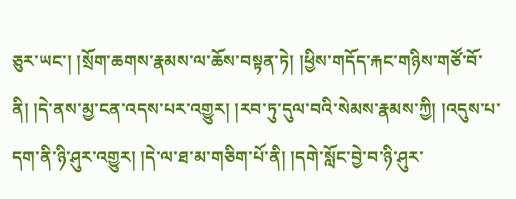ཅུར་ཡང་། །སྲོག་ཆགས་རྣམས་ལ་ཆོས་བསྟན་ཏེ། །ཕྱིས་གདོད་རྐང་གཉིས་གཙོ་བོ་ནི། །དེ་ནས་མྱ་ངན་འདས་པར་འགྱུར། །རབ་ཏུ་དུལ་བའི་སེམས་རྣམས་ཀྱི། །འདུས་པ་དག་ནི་ཉི་ཤུར་འགྱུར། །དེ་ལ་ཐ་མ་གཅིག་པོ་ནི། །དགེ་སློང་བྱེ་བ་ཉི་ཤུར་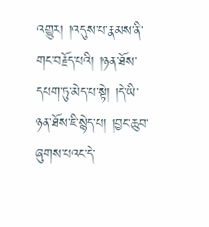འགྱུར། །འདུས་པ་རྣམས་ནི་གང་བརྗོད་པའི། །ཉན་ཐོས་དཔག་ཏུ་མེད་པ་སྟེ། །དེ་ཡི་ཉན་ཐོས་ཇི་སྙེད་པ། །བྱང་ཆུབ་ཞུགས་པའང་དེ་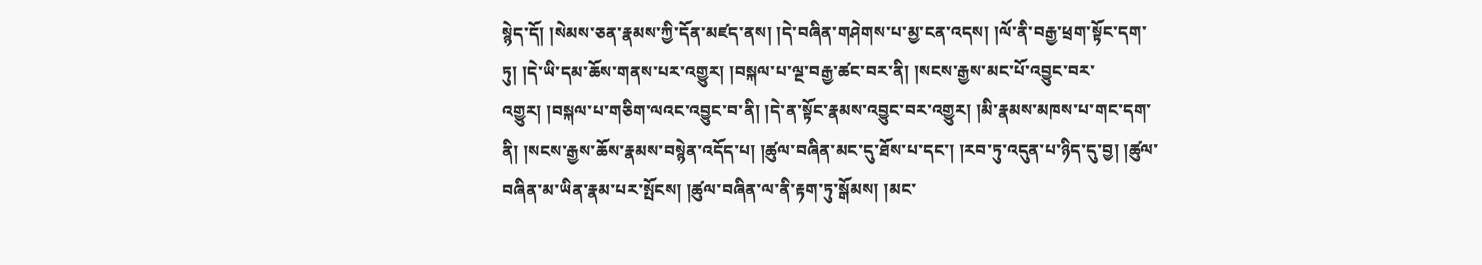སྙེད་དོ། །སེམས་ཅན་རྣམས་ཀྱི་དོན་མཛད་ནས། །དེ་བཞིན་གཤེགས་པ་མྱ་ངན་འདས། །ལོ་ནི་བརྒྱ་ཕྲག་སྟོང་དག་ཏུ། །དེ་ཡི་དམ་ཆོས་གནས་པར་འགྱུར། །བསྐལ་པ་ལྔ་བརྒྱ་ཚང་བར་ནི། །སངས་རྒྱས་མང་པོ་འབྱུང་བར་འགྱུར། །བསྐལ་པ་གཅིག་ལའང་འབྱུང་བ་ནི། །དེ་ན་སྟོང་རྣམས་འབྱུང་བར་འགྱུར། །མི་རྣམས་མཁས་པ་གང་དག་ནི། །སངས་རྒྱས་ཆོས་རྣམས་བསྙེན་འདོད་པ། །ཚུལ་བཞིན་མང་དུ་ཐོས་པ་དང་། །རབ་ཏུ་འདུན་པ་ཉིད་དུ་བྱ། །ཚུལ་བཞིན་མ་ཡིན་རྣམ་པར་སྤོངས། །ཚུལ་བཞིན་ལ་ནི་རྟག་ཏུ་སྒོམས། །མང་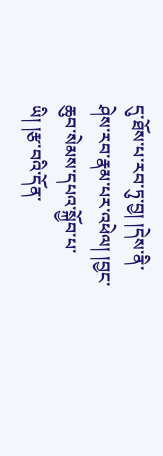དུ་ཐོས་པ་རབ་ཏུ་བྱ། །དེས་ནི་ཤེས་རབ་རྣམ་པར་འཕེལ། །བྱང་ཆུབ་སེམས་དཔའ་སྐྱོབ་པ་ཡི། །རྩ་བའི་དོན་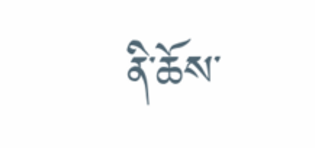ནི་ཆོས་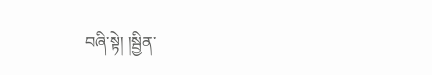བཞི་སྟེ། །སྦྱིན་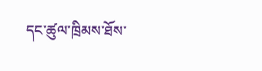དང་ཚུལ་ཁྲིམས་ཐོས་